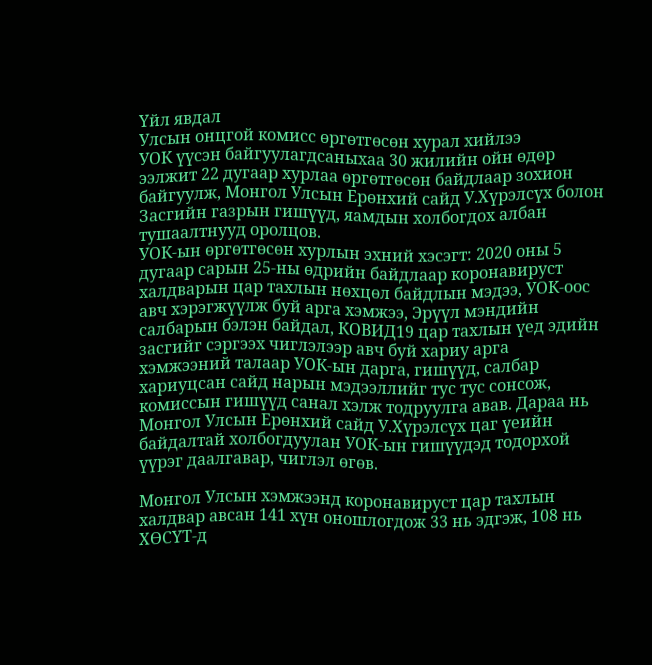Үйл явдал
Улсын онцгой комисс өргөтгөсөн хурал хийлээ
УОК үүсэн байгуулагдсаныхаа 30 жилийн ойн өдөр ээлжит 22 дугаар хурлаа өргөтгөсөн байдлаар зохион байгуулж, Монгол Улсын Ерөнхий сайд У.Хүрэлсүх болон Засгийн газрын гишүүд, яамдын холбогдох албан тушаалтнууд оролцов.
УОК-ын өргөтгөсөн хурлын эхний хэсэгт: 2020 оны 5 дугаар сарын 25-ны өдрийн байдлаар коронавируст халдварын цар тахлын нөхцөл байдлын мэдээ, УОК-оос авч хэрэгжүүлж буй арга хэмжээ, Эрүүл мэндийн салбарын бэлэн байдал, КОВИД19 цар тахлын үед эдийн засгийг сэргээх чиглэлээр авч буй хариу арга хэмжээний талаар УОК-ын дарга, гишүүд, салбар хариуцсан сайд нарын мэдээллийг тус тус сонсож, комиссын гишүүд санал хэлж тодруулга авав. Дараа нь Монгол Улсын Ерөнхий сайд У.Хүрэлсүх цаг үеийн байдалтай холбогдуулан УОК-ын гишүүдэд тодорхой үүрэг даалгавар, чиглэл өгөв.

Монгол Улсын хэмжээнд коронавируст цар тахлын халдвар авсан 141 хүн оношлогдож 33 нь эдгэж, 108 нь ХӨСҮТ-д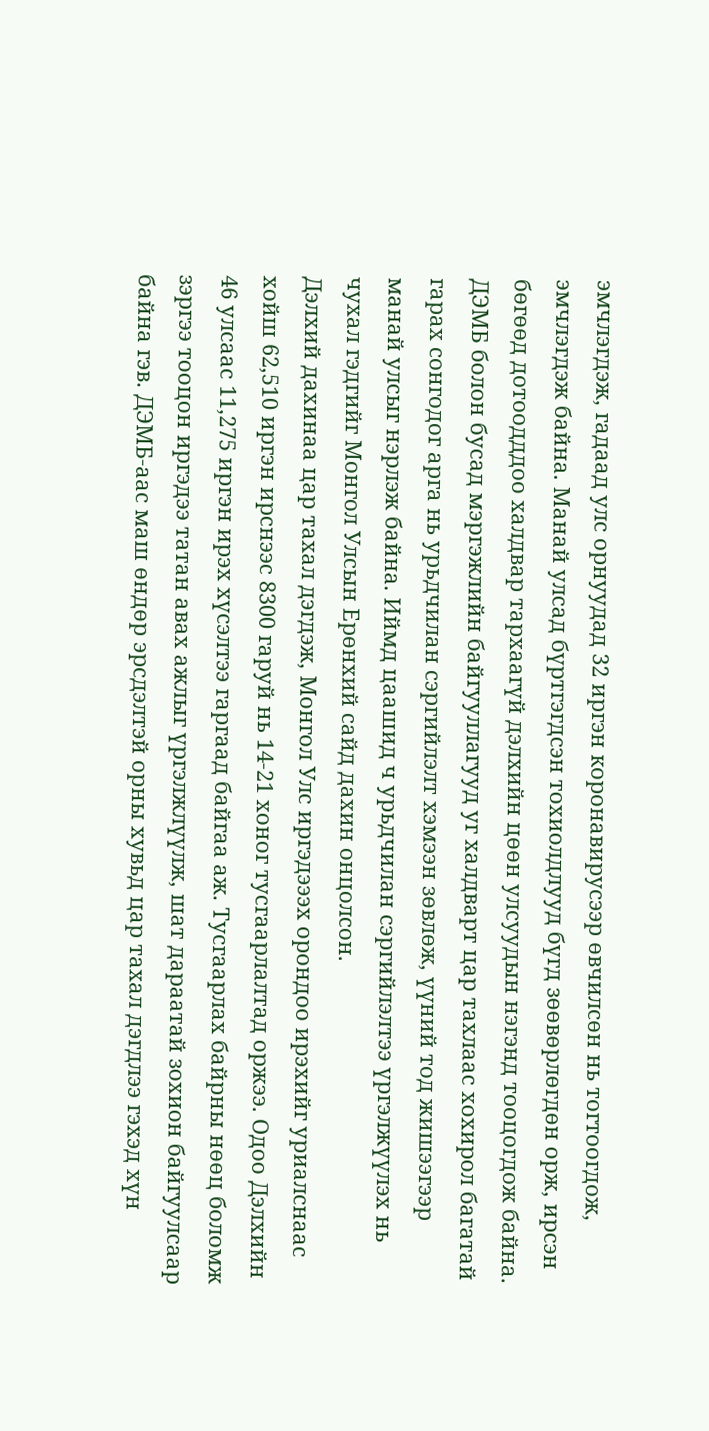эмчлэгдэж, гадаад улс орнуудад 32 иргэн коронавирусээр өвчилсөн нь тогтоогдож, эмчлэгдэж байна. Манай улсад бүртгэгдсэн тохиолдлууд бүгд зөөвөрлөгдөн орж, ирсэн бөгөөд дотоодддоо халдвар тархаагүй дэлхийн цөөн улсуудын нэгэнд тооцогдож байна. ДЭМБ болон бусад мэргэжлийн байгууллагууд уг халдварт цар тахлаас хохирол багатай гарах сонгодог арга нь урьдчилан сэргийлэлт хэмээн зөвлөж, үүний тод жишээгээр манай улсыг нэрлэж байна. Иймд цаашид ч урьдчилан сэргийлэлтээ үргэлжүүлэх нь чухал гэдгийг Монгол Улсын Ерөнхий сайд дахин онцолсон.
Дэлхий дахинаа цар тахал дэгдэж, Монгол Улс иргэдэээх орондоо ирэхийг уриалснаас хойш 62,510 иргэн ирснээс 8300 гаруй нь 14-21 хоног тусгаарлалтад оржээ. Одоо Дэлхийн 46 улсаас 11,275 иргэн ирэх хүсэлтээ гаргаад байгаа аж. Тусгаарлах байрны нөөц боломж зэргээ тооцон иргэдээ татан авах ажлыг үргэлжлүүлж, шат дараатай зохион байгуулсаар байна гэв. ДЭМБ-аас маш өндөр эрсдэлтэй орны хувьд цар тахал дэгдлээ гэхэд хүн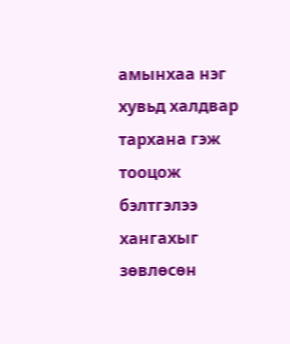амынхаа нэг хувьд халдвар тархана гэж тооцож бэлтгэлээ хангахыг зөвлөсөн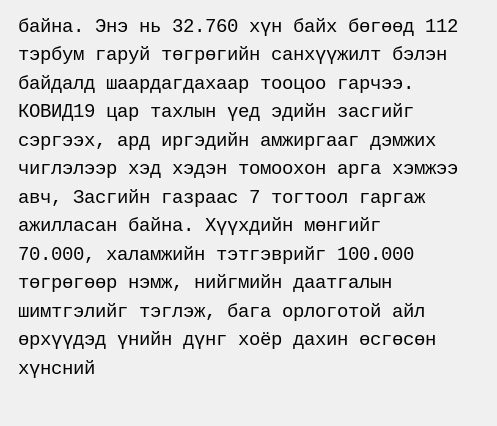байна. Энэ нь 32.760 хүн байх бөгөөд 112 тэрбум гаруй төгрөгийн санхүүжилт бэлэн байдалд шаардагдахаар тооцоо гарчээ.
КОВИД19 цар тахлын үед эдийн засгийг сэргээх, ард иргэдийн амжиргааг дэмжих чиглэлээр хэд хэдэн томоохон арга хэмжээ авч, Засгийн газраас 7 тогтоол гаргаж ажилласан байна. Хүүхдийн мөнгийг 70.000, халамжийн тэтгэврийг 100.000 төгрөгөөр нэмж, нийгмийн даатгалын шимтгэлийг тэглэж, бага орлоготой айл өрхүүдэд үнийн дүнг хоёр дахин өсгөсөн хүнсний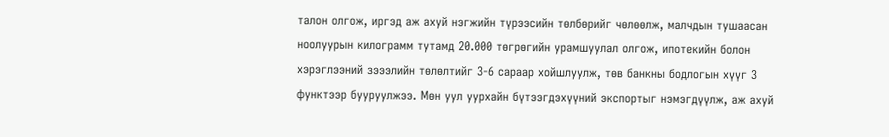талон олгож, иргэд аж ахуй нэгжийн түрээсийн төлбөрийг чөлөөлж, малчдын тушаасан ноолуурын килограмм тутамд 20.000 төгрөгийн урамшуулал олгож, ипотекийн болон хэрэглээний зэээлийн төлөлтийг 3-6 сараар хойшлуулж, төв банкны бодлогын хүүг 3 функтээр бууруулжээ. Мөн уул уурхайн бүтээгдэхүүний экспортыг нэмэгдүүлж, аж ахуй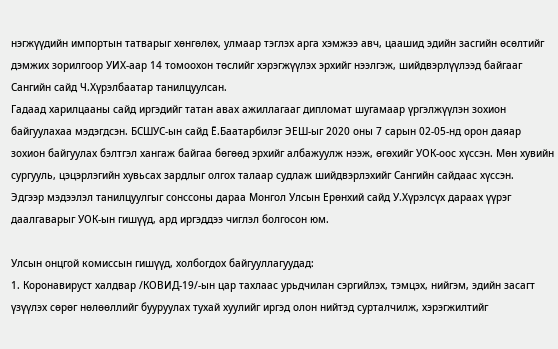нэгжүүдийн импортын татварыг хөнгөлөх, улмаар тэглэх арга хэмжээ авч, цаашид эдийн засгийн өсөлтийг дэмжих зорилгоор УИХ-аар 14 томоохон төслийг хэрэгжүүлэх эрхийг нээлгэж, шийдвэрлүүлээд байгааг Сангийн сайд Ч.Хүрэлбаатар танилцуулсан.
Гадаад харилцааны сайд иргэдийг татан авах ажиллагааг дипломат шугамаар үргэлжүүлэн зохион байгуулахаа мэдэгдсэн. БСШУС-ын сайд Ё.Баатарбилэг ЭЕШ-ыг 2020 оны 7 сарын 02-05-нд орон даяар зохион байгуулах бэлтгэл хангаж байгаа бөгөөд эрхийг албажуулж нээж, өгөхийг УОК-оос хүссэн. Мөн хувийн сургууль, цэцэрлэгийн хувьсах зардлыг олгох талаар судлаж шийдвэрлэхийг Сангийн сайдаас хүссэн.
Эдгээр мэдээлэл танилцуулгыг сонссоны дараа Монгол Улсын Ерөнхий сайд У.Хүрэлсүх дараах үүрэг даалгаварыг УОК-ын гишүүд, ард иргэддээ чиглэл болгосон юм.

Улсын онцгой комиссын гишүүд, холбогдох байгууллагуудад:
1. Коронавируст халдвар /КОВИД-19/-ын цар тахлаас урьдчилан сэргийлэх, тэмцэх, нийгэм, эдийн засагт үзүүлэх сөрөг нөлөөллийг бууруулах тухай хуулийг иргэд олон нийтэд сурталчилж, хэрэгжилтийг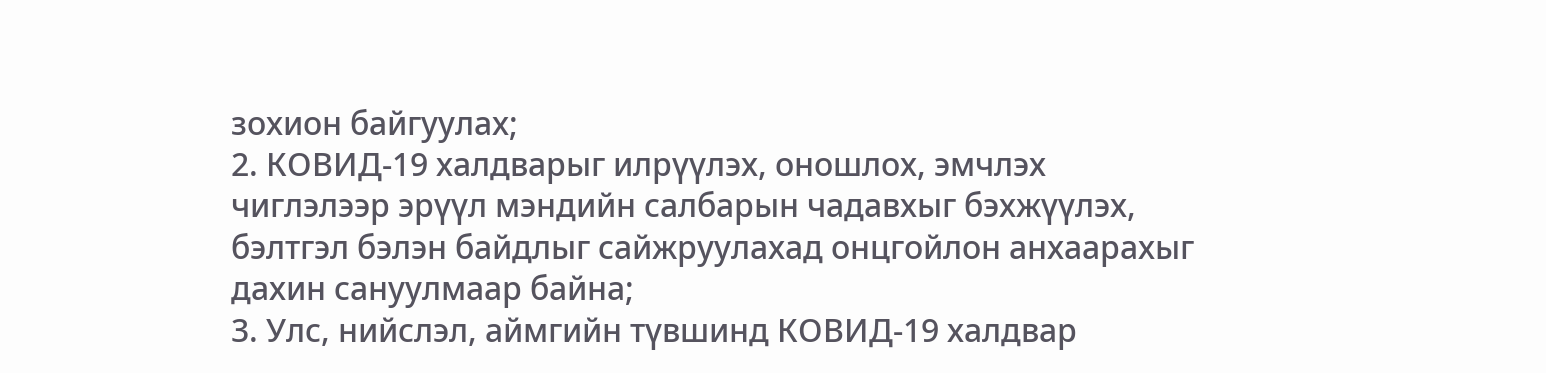зохион байгуулах;
2. КОВИД-19 халдварыг илрүүлэх, оношлох, эмчлэх чиглэлээр эрүүл мэндийн салбарын чадавхыг бэхжүүлэх, бэлтгэл бэлэн байдлыг сайжруулахад онцгойлон анхаарахыг дахин сануулмаар байна;
3. Улс, нийслэл, аймгийн түвшинд КОВИД-19 халдвар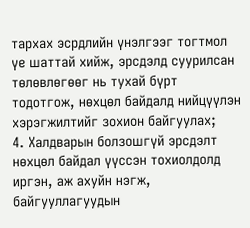тархах эсрдлийн үнэлгээг тогтмол үе шаттай хийж, эрсдэлд суурилсан төлөвлөгөөг нь тухай бүрт тодотгож, нөхцөл байдалд нийцүүлэн хэрэгжилтийг зохион байгуулах;
4. Халдварын болзошгүй эрсдэлт нөхцөл байдал үүссэн тохиолдолд иргэн, аж ахуйн нэгж, байгууллагуудын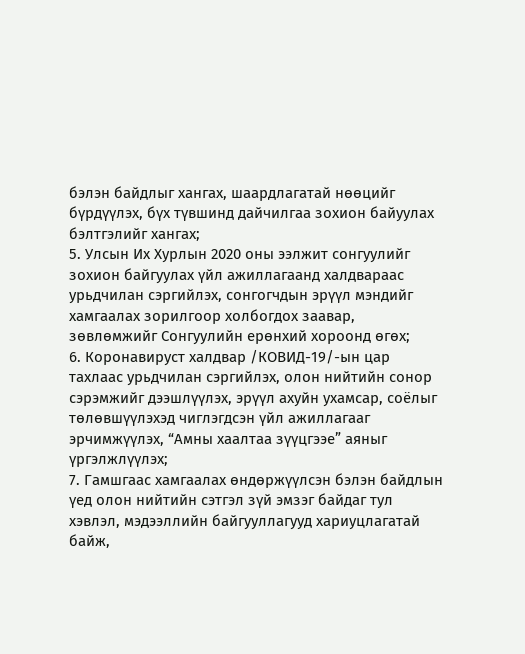бэлэн байдлыг хангах, шаардлагатай нөөцийг бүрдүүлэх, бүх түвшинд дайчилгаа зохион байуулах бэлтгэлийг хангах;
5. Улсын Их Хурлын 2020 оны ээлжит сонгуулийг зохион байгуулах үйл ажиллагаанд халдвараас урьдчилан сэргийлэх, сонгогчдын эрүүл мэндийг хамгаалах зорилгоор холбогдох заавар, зөвлөмжийг Сонгуулийн ерөнхий хороонд өгөх;
6. Коронавируст халдвар /КОВИД-19/-ын цар тахлаас урьдчилан сэргийлэх, олон нийтийн сонор сэрэмжийг дээшлүүлэх, эрүүл ахуйн ухамсар, соёлыг төлөвшүүлэхэд чиглэгдсэн үйл ажиллагааг эрчимжүүлэх, “Амны хаалтаа зүүцгээе” аяныг үргэлжлүүлэх;
7. Гамшгаас хамгаалах өндөржүүлсэн бэлэн байдлын үед олон нийтийн сэтгэл зүй эмзэг байдаг тул хэвлэл, мэдээллийн байгууллагууд хариуцлагатай байж,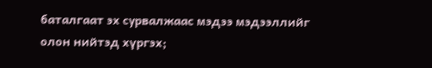баталгаат эх сурвалжаас мэдээ мэдээллийг олон нийтэд хүргэх;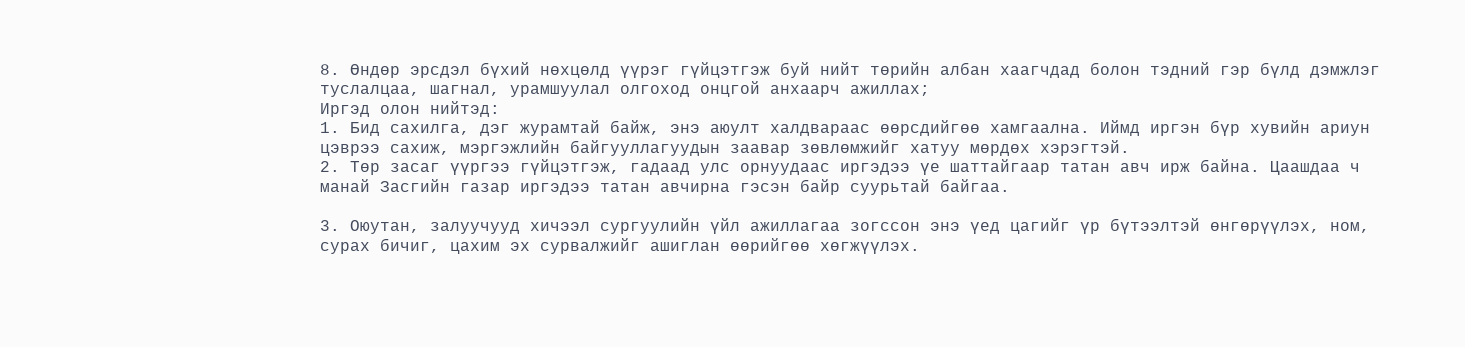8. Өндөр эрсдэл бүхий нөхцөлд үүрэг гүйцэтгэж буй нийт төрийн албан хаагчдад болон тэдний гэр бүлд дэмжлэг туслалцаа, шагнал, урамшуулал олгоход онцгой анхаарч ажиллах;
Иргэд олон нийтэд:
1. Бид сахилга, дэг журамтай байж, энэ аюулт халдвараас өөрсдийгөө хамгаална. Иймд иргэн бүр хувийн ариун цэврээ сахиж, мэргэжлийн байгууллагуудын заавар зөвлөмжийг хатуу мөрдөх хэрэгтэй.
2. Төр засаг үүргээ гүйцэтгэж, гадаад улс орнуудаас иргэдээ үе шаттайгаар татан авч ирж байна. Цаашдаа ч манай Засгийн газар иргэдээ татан авчирна гэсэн байр суурьтай байгаа.

3. Оюутан, залуучууд хичээл сургуулийн үйл ажиллагаа зогссон энэ үед цагийг үр бүтээлтэй өнгөрүүлэх, ном, сурах бичиг, цахим эх сурвалжийг ашиглан өөрийгөө хөгжүүлэх.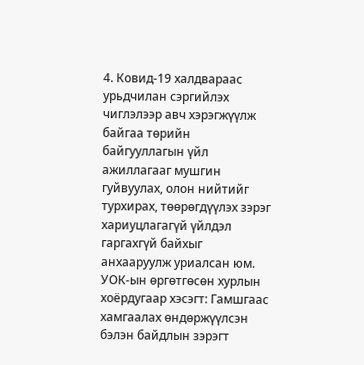4. Ковид-19 халдвараас урьдчилан сэргийлэх чиглэлээр авч хэрэгжүүлж байгаа төрийн байгууллагын үйл ажиллагааг мушгин гуйвуулах, олон нийтийг турхирах, төөрөгдүүлэх зэрэг хариуцлагагүй үйлдэл гаргахгүй байхыг анхааруулж уриалсан юм.
УОК-ын өргөтгөсөн хурлын хоёрдугаар хэсэгт: Гамшгаас хамгаалах өндөржүүлсэн бэлэн байдлын зэрэгт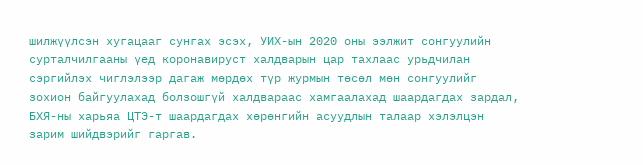шилжүүлсэн хугацааг сунгах эсэх, УИХ-ын 2020 оны ээлжит сонгуулийн сурталчилгааны үед коронавируст халдварын цар тахлаас урьдчилан сэргийлэх чиглэлээр дагаж мөрдөх түр журмын төсөл мөн сонгуулийг зохион байгуулахад болзошгүй халдвараас хамгаалахад шаардагдах зардал, БХЯ-ны харьяа ЦТЭ-т шаардагдах хөрөнгийн асуудлын талаар хэлэлцэн зарим шийдвэрийг гаргав.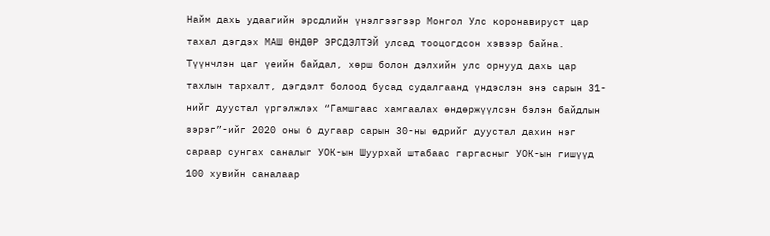Найм дахь удаагийн эрсдлийн үнэлгээгээр Монгол Улс коронавируст цар тахал дэгдэх МАШ ӨНДӨР ЭРСДЭЛТЭЙ улсад тооцогдсон хэвээр байна. Түүнчлэн цаг үеийн байдал, хөрш болон дэлхийн улс орнууд дахь цар тахлын тархалт, дэгдэлт болоод бусад судалгаанд үндэслэн энэ сарын 31-нийг дуустал үргэлжлэх “Гамшгаас хамгаалах өндөржүүлсэн бэлэн байдлын зэрэг”-ийг 2020 оны 6 дугаар сарын 30-ны өдрийг дуустал дахин нэг сараар сунгах саналыг УОК-ын Шуурхай штабаас гаргасныг УОК-ын гишүүд 100 хувийн саналаар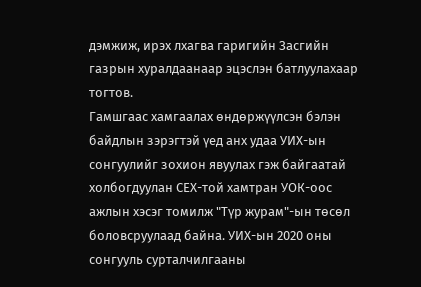дэмжиж, ирэх лхагва гаригийн Засгийн газрын хуралдаанаар эцэслэн батлуулахаар тогтов.
Гамшгаас хамгаалах өндөржүүлсэн бэлэн байдлын зэрэгтэй үед анх удаа УИХ-ын сонгуулийг зохион явуулах гэж байгаатай холбогдуулан СЕХ-той хамтран УОК-оос ажлын хэсэг томилж "Түр журам"-ын төсөл боловсруулаад байна. УИХ-ын 2020 оны сонгууль сурталчилгааны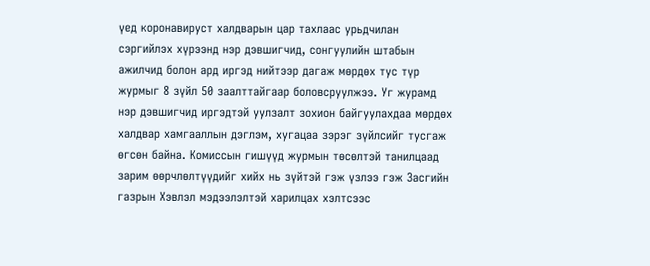үед коронавируст халдварын цар тахлаас урьдчилан сэргийлэх хүрээнд нэр дэвшигчид, сонгуулийн штабын ажилчид болон ард иргэд нийтээр дагаж мөрдөх тус түр журмыг 8 зүйл 50 заалттайгаар боловсруулжээ. Уг журамд нэр дэвшигчид иргэдтэй уулзалт зохион байгуулахдаа мөрдөх халдвар хамгааллын дэглэм, хугацаа зэрэг зүйлсийг тусгаж өгсөн байна. Комиссын гишүүд журмын төсөлтэй танилцаад зарим өөрчлөлтүүдийг хийх нь зүйтэй гэж үзлээ гэж Засгийн газрын Хэвлэл мэдээлэлтэй харилцах хэлтсээс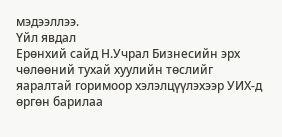мэдээллээ.
Үйл явдал
Ерөнхий сайд Н.Учрал Бизнесийн эрх чөлөөний тухай хуулийн төслийг яаралтай горимоор хэлэлцүүлэхээр УИХ-д өргөн барилаа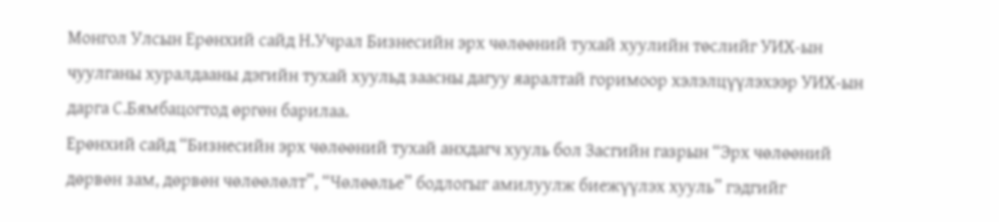Монгол Улсын Ерөнхий сайд Н.Учрал Бизнесийн эрх чөлөөний тухай хуулийн төслийг УИХ-ын чуулганы хуралдааны дэгийн тухай хуульд заасны дагуу яаралтай горимоор хэлэлцүүлэхээр УИХ-ын дарга С.Бямбацогтод өргөн барилаа.
Ерөнхий сайд “Бизнесийн эрх чөлөөний тухай анхдагч хууль бол Засгийн газрын “Эрх чөлөөний дөрвөн зам, дөрвөн чөлөөлөлт”, “Чөлөөлье” бодлогыг амилуулж биежүүлэх хууль” гэдгийг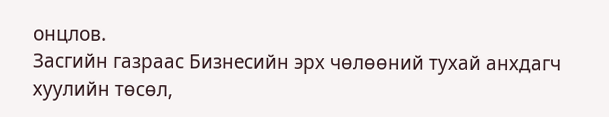онцлов.
Засгийн газраас Бизнесийн эрх чөлөөний тухай анхдагч хуулийн төсөл,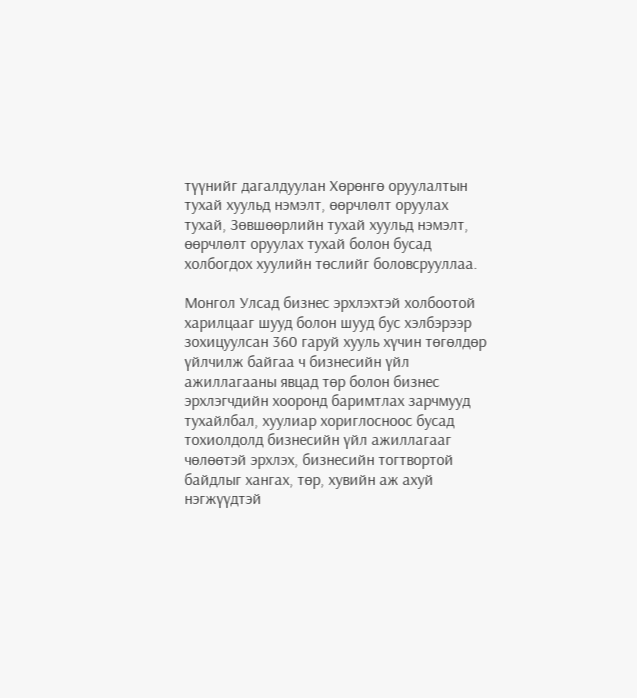түүнийг дагалдуулан Хөрөнгө оруулалтын тухай хуульд нэмэлт, өөрчлөлт оруулах тухай, Зөвшөөрлийн тухай хуульд нэмэлт, өөрчлөлт оруулах тухай болон бусад холбогдох хуулийн төслийг боловсрууллаа.

Монгол Улсад бизнес эрхлэхтэй холбоотой харилцааг шууд болон шууд бус хэлбэрээр зохицуулсан 360 гаруй хууль хүчин төгөлдөр үйлчилж байгаа ч бизнесийн үйл ажиллагааны явцад төр болон бизнес эрхлэгчдийн хооронд баримтлах зарчмууд тухайлбал, хуулиар хориглосноос бусад тохиолдолд бизнесийн үйл ажиллагааг чөлөөтэй эрхлэх, бизнесийн тогтвортой байдлыг хангах, төр, хувийн аж ахуй нэгжүүдтэй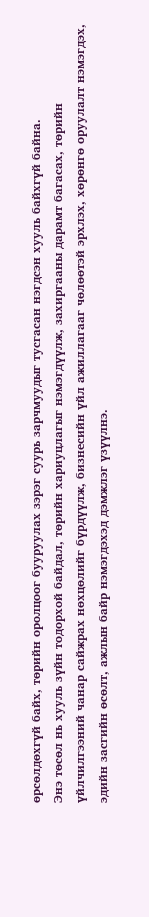өрсөлдөхгүй байх, төрийн оролцоог бууруулах зэрэг суурь зарчмуудыг тусгасан нэгдсэн хууль байхгүй байна.
Энэ төсөл нь хууль зүйн тодорхой байдал, төрийн хариуцлагыг нэмэгдүүлж, захиргааны дарамт багасах, төрийн үйлчилгээний чанар сайжрах нөхцөлийг бүрдүүлж, бизнесийн үйл ажиллагааг чөлөөтэй эрхлэх, хөрөнгө оруулалт нэмэгдэх, эдийн засгийн өсөлт, ажлын байр нэмэгдэхэд дэмжлэг үзүүлнэ.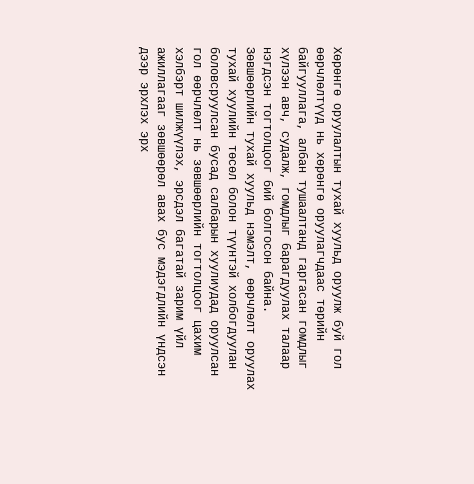Хөрөнгө оруулалтын тухай хуульд оруулж буй гол өөрчлөлтүүд нь хөрөнгө оруулагчдаас төрийн байгууллага, албан тушаалтанд гаргасан гомдлыг хүлээн авч, судалж, гомдлыг барагдуулах талаар нэгдсэн тогтолцоог бий болгосон байна.
Зөвшөөрлийн тухай хуульд нэмэлт, өөрчлөлт оруулах тухай хуулийн төсөл болон түүнтэй холбогдуулан боловсруулсан бусад салбарын хуулиудад оруулсан гол өөрчлөлт нь зөвшөөрлийн тогтолцоог цахим хэлбэрт шилжүүлэх, эрсдэл багатай зарим үйл ажиллагааг зөвшөөрөл авах бус мэдэгдлийн үндсэн дээр эрхлэх эрх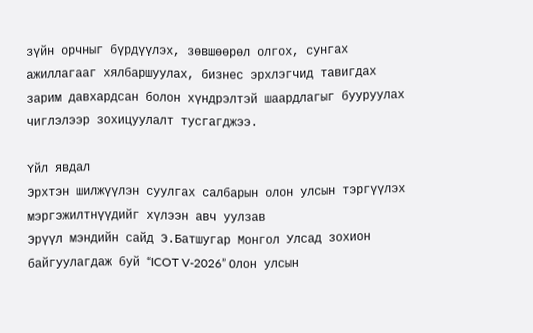зүйн орчныг бүрдүүлэх, зөвшөөрөл олгох, сунгах ажиллагааг хялбаршуулах, бизнес эрхлэгчид тавигдах зарим давхардсан болон хүндрэлтэй шаардлагыг бууруулах чиглэлээр зохицуулалт тусгагджээ.

Үйл явдал
Эрхтэн шилжүүлэн суулгах салбарын олон улсын тэргүүлэх мэргэжилтнүүдийг хүлээн авч уулзав
Эрүүл мэндийн сайд Э.Батшугар Монгол Улсад зохион байгуулагдаж буй “ICOT V-2026” Олон улсын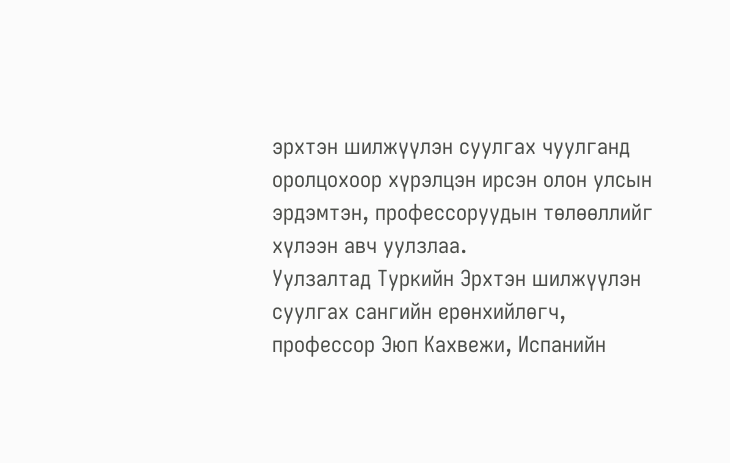эрхтэн шилжүүлэн суулгах чуулганд оролцохоор хүрэлцэн ирсэн олон улсын эрдэмтэн, профессоруудын төлөөллийг хүлээн авч уулзлаа.
Уулзалтад Туркийн Эрхтэн шилжүүлэн суулгах сангийн ерөнхийлөгч, профессор Эюп Кахвежи, Испанийн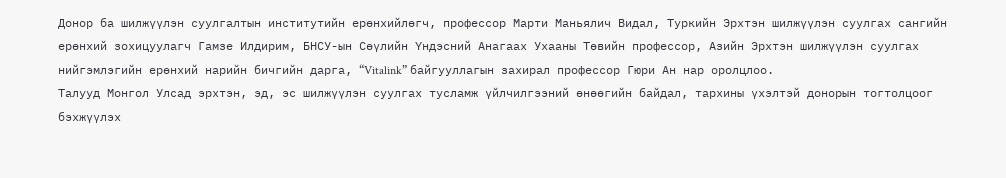Донор ба шилжүүлэн суулгалтын институтийн ерөнхийлөгч, профессор Марти Маньялич Видал, Туркийн Эрхтэн шилжүүлэн суулгах сангийн ерөнхий зохицуулагч Гамзе Илдирим, БНСУ-ын Сөүлийн Үндэсний Анагаах Ухааны Төвийн профессор, Азийн Эрхтэн шилжүүлэн суулгах нийгэмлэгийн ерөнхий нарийн бичгийн дарга, “Vitalink” байгууллагын захирал профессор Гюри Ан нар оролцлоо.
Талууд Монгол Улсад эрхтэн, эд, эс шилжүүлэн суулгах тусламж үйлчилгээний өнөөгийн байдал, тархины үхэлтэй донорын тогтолцоог бэхжүүлэх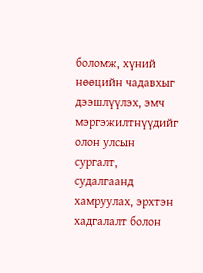боломж, хүний нөөцийн чадавхыг дээшлүүлэх, эмч мэргэжилтнүүдийг олон улсын сургалт, судалгаанд хамруулах, эрхтэн хадгалалт болон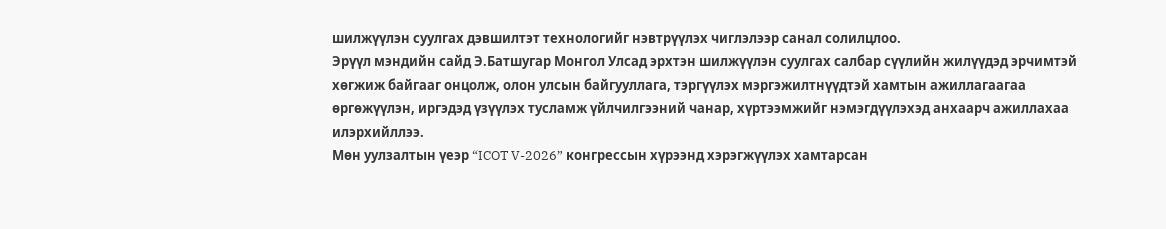шилжүүлэн суулгах дэвшилтэт технологийг нэвтрүүлэх чиглэлээр санал солилцлоо.
Эрүүл мэндийн сайд Э.Батшугар Монгол Улсад эрхтэн шилжүүлэн суулгах салбар сүүлийн жилүүдэд эрчимтэй хөгжиж байгааг онцолж, олон улсын байгууллага, тэргүүлэх мэргэжилтнүүдтэй хамтын ажиллагаагаа өргөжүүлэн, иргэдэд үзүүлэх тусламж үйлчилгээний чанар, хүртээмжийг нэмэгдүүлэхэд анхаарч ажиллахаа илэрхийллээ.
Мөн уулзалтын үеэр “ICOT V-2026” конгрессын хүрээнд хэрэгжүүлэх хамтарсан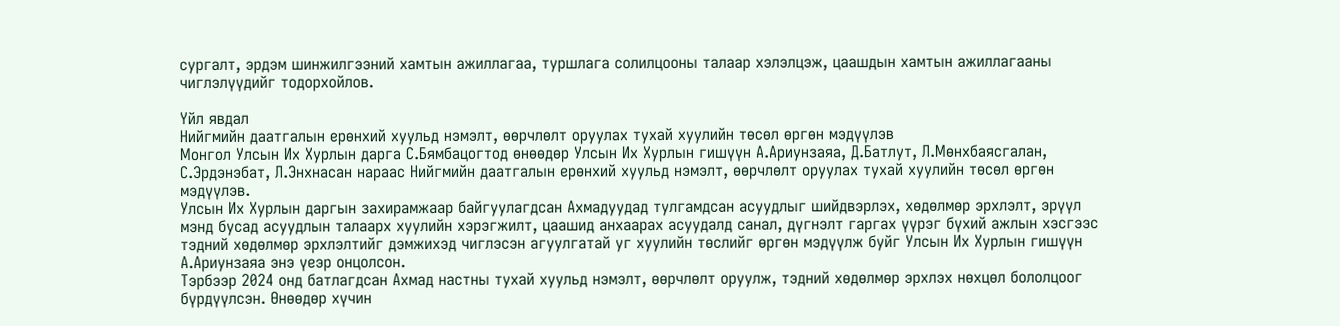сургалт, эрдэм шинжилгээний хамтын ажиллагаа, туршлага солилцооны талаар хэлэлцэж, цаашдын хамтын ажиллагааны чиглэлүүдийг тодорхойлов.

Үйл явдал
Нийгмийн даатгалын ерөнхий хуульд нэмэлт, өөрчлөлт оруулах тухай хуулийн төсөл өргөн мэдүүлэв
Монгол Улсын Их Хурлын дарга С.Бямбацогтод өнөөдөр Улсын Их Хурлын гишүүн А.Ариунзаяа, Д.Батлут, Л.Мөнхбаясгалан, С.Эрдэнэбат, Л.Энхнасан нараас Нийгмийн даатгалын ерөнхий хуульд нэмэлт, өөрчлөлт оруулах тухай хуулийн төсөл өргөн мэдүүлэв.
Улсын Их Хурлын даргын захирамжаар байгуулагдсан Ахмадуудад тулгамдсан асуудлыг шийдвэрлэх, хөдөлмөр эрхлэлт, эрүүл мэнд бусад асуудлын талаарх хуулийн хэрэгжилт, цаашид анхаарах асуудалд санал, дүгнэлт гаргах үүрэг бүхий ажлын хэсгээс тэдний хөдөлмөр эрхлэлтийг дэмжихэд чиглэсэн агуулгатай уг хуулийн төслийг өргөн мэдүүлж буйг Улсын Их Хурлын гишүүн А.Ариунзаяа энэ үеэр онцолсон.
Тэрбээр 2024 онд батлагдсан Ахмад настны тухай хуульд нэмэлт, өөрчлөлт оруулж, тэдний хөдөлмөр эрхлэх нөхцөл бололцоог бүрдүүлсэн. Өнөөдөр хүчин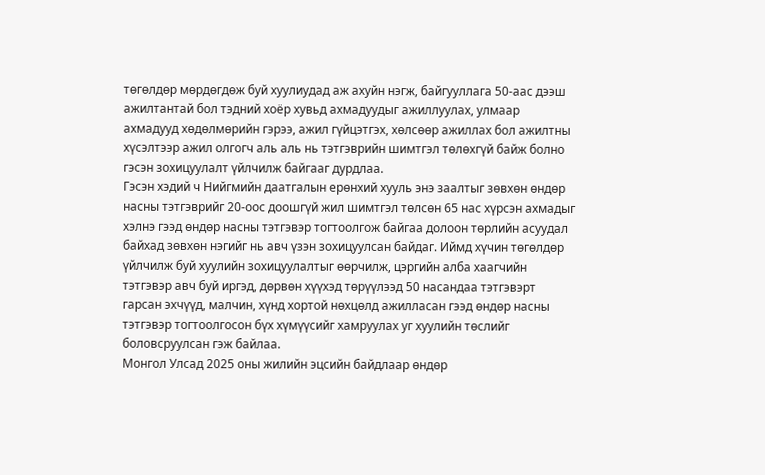төгөлдөр мөрдөгдөж буй хуулиудад аж ахуйн нэгж, байгууллага 50-аас дээш ажилтантай бол тэдний хоёр хувьд ахмадуудыг ажиллуулах, улмаар ахмадууд хөдөлмөрийн гэрээ, ажил гүйцэтгэх, хөлсөөр ажиллах бол ажилтны хүсэлтээр ажил олгогч аль аль нь тэтгэврийн шимтгэл төлөхгүй байж болно гэсэн зохицуулалт үйлчилж байгааг дурдлаа.
Гэсэн хэдий ч Нийгмийн даатгалын ерөнхий хууль энэ заалтыг зөвхөн өндөр насны тэтгэврийг 20-оос доошгүй жил шимтгэл төлсөн 65 нас хүрсэн ахмадыг хэлнэ гээд өндөр насны тэтгэвэр тогтоолгож байгаа долоон төрлийн асуудал байхад зөвхөн нэгийг нь авч үзэн зохицуулсан байдаг. Иймд хүчин төгөлдөр үйлчилж буй хуулийн зохицуулалтыг өөрчилж, цэргийн алба хаагчийн тэтгэвэр авч буй иргэд, дөрвөн хүүхэд төрүүлээд 50 насандаа тэтгэвэрт гарсан эхчүүд, малчин, хүнд хортой нөхцөлд ажилласан гээд өндөр насны тэтгэвэр тогтоолгосон бүх хүмүүсийг хамруулах уг хуулийн төслийг боловсруулсан гэж байлаа.
Монгол Улсад 2025 оны жилийн эцсийн байдлаар өндөр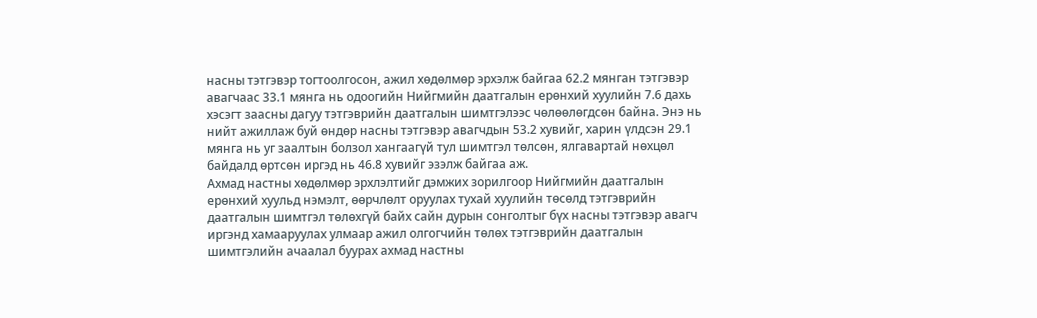насны тэтгэвэр тогтоолгосон, ажил хөдөлмөр эрхэлж байгаа 62.2 мянган тэтгэвэр авагчаас 33.1 мянга нь одоогийн Нийгмийн даатгалын ерөнхий хуулийн 7.6 дахь хэсэгт заасны дагуу тэтгэврийн даатгалын шимтгэлээс чөлөөлөгдсөн байна. Энэ нь нийт ажиллаж буй өндөр насны тэтгэвэр авагчдын 53.2 хувийг, харин үлдсэн 29.1 мянга нь уг заалтын болзол хангаагүй тул шимтгэл төлсөн, ялгавартай нөхцөл байдалд өртсөн иргэд нь 46.8 хувийг эзэлж байгаа аж.
Ахмад настны хөдөлмөр эрхлэлтийг дэмжих зорилгоор Нийгмийн даатгалын ерөнхий хуульд нэмэлт, өөрчлөлт оруулах тухай хуулийн төсөлд тэтгэврийн даатгалын шимтгэл төлөхгүй байх сайн дурын сонголтыг бүх насны тэтгэвэр авагч иргэнд хамааруулах улмаар ажил олгогчийн төлөх тэтгэврийн даатгалын шимтгэлийн ачаалал буурах ахмад настны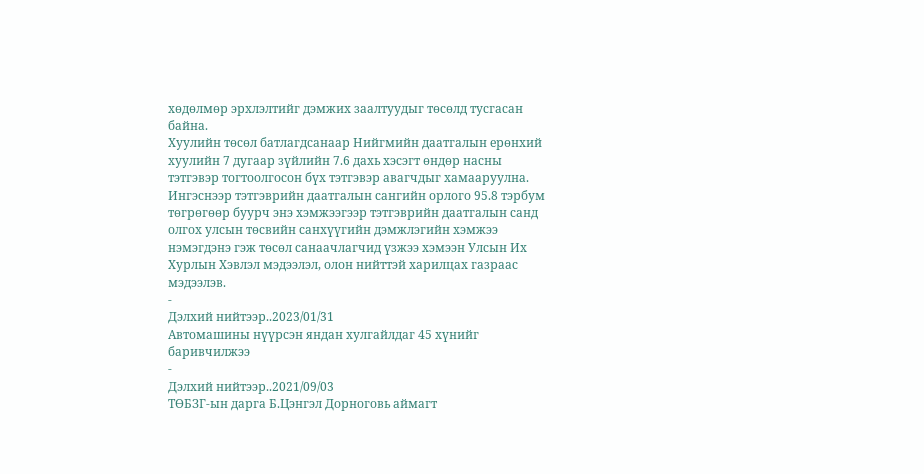хөдөлмөр эрхлэлтийг дэмжих заалтуудыг төсөлд тусгасан байна.
Хуулийн төсөл батлагдсанаар Нийгмийн даатгалын ерөнхий хуулийн 7 дугаар зүйлийн 7.6 дахь хэсэгт өндөр насны тэтгэвэр тогтоолгосон бүх тэтгэвэр авагчдыг хамааруулна. Ингэснээр тэтгэврийн даатгалын сангийн орлого 95.8 тэрбум төгрөгөөр буурч энэ хэмжээгээр тэтгэврийн даатгалын санд олгох улсын төсвийн санхүүгийн дэмжлэгийн хэмжээ нэмэгдэнэ гэж төсөл санаачлагчид үзжээ хэмээн Улсын Их Хурлын Хэвлэл мэдээлэл, олон нийттэй харилцах газраас мэдээлэв.
-
Дэлхий нийтээр..2023/01/31
Автомашины нүүрсэн яндан хулгайлдаг 45 хүнийг баривчилжээ
-
Дэлхий нийтээр..2021/09/03
ТӨБЗГ-ын дарга Б.Цэнгэл Дорноговь аймагт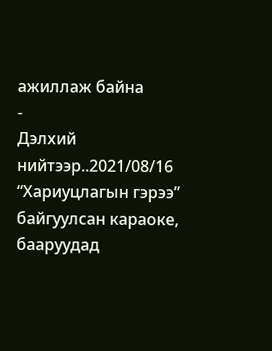ажиллаж байна
-
Дэлхий нийтээр..2021/08/16
“Хариуцлагын гэрээ” байгуулсан караоке, бааруудад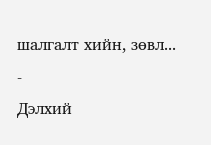шалгалт хийн, зөвл...
-
Дэлхий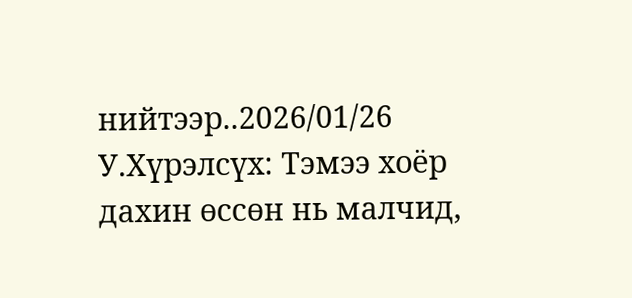нийтээр..2026/01/26
У.Хүрэлсүх: Тэмээ хоёр дахин өссөн нь малчид,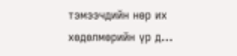тэмээчдийн нөр их хөдөлмөрийн үр д...